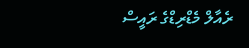ރެއާލް މެޑްރިޑްގެ ރައީސް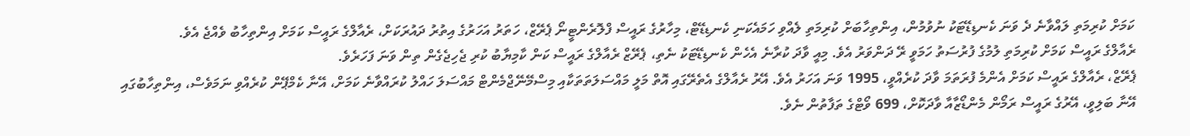ކަމަށް ކުރިމަތި ލައްވާނެ ދެ ވަނަ ކެނޑިޑޭޓަކު ނުވުމުން، އިންތިހާބަށް ކުރިމަތި ލެއްވި ހަމައެކަނި ކެނޑިޑޭޓް، މިހާރުގެ ރައީސް ފްލޮރެންޓީނޯ ޕެރޭޒް، ހަތަރު އަހަރުގެ އިތުރު ދައުރަކަށް، ރެއާލްގެ ރައީސް ކަމަށް އިންތިހާބު ވެއްޖެ އެވެ.
ރެއާލްގެ ރައީސް ކަމަށް ކުރިމަތި ލުމުގެ ފުރުސަތު ހަމަވީ ރޭ ދަންވަރު އެވެ. މިއީ ވާދަ ކުރާނެ އެހެން ކެނޑިޑޭޓަކު ނެތި، ޕެރޭޒް ރެއާލްގެ ރައީސް ކަން ކާމިޔާބު ކުރި ޖެހިޖެގެން ތިން ވަނަ ފަހަރެވެ.
ޕެރޭޒް، ރެއާލްގެ ރައީސް ކަމަށް އެންމެ ފުރަތަމަ ވާދަ ކުރެއްވީ، 1995 ވަނަ އަހަރު އެވެ. އޭރު ރެއާލްގެ އެތެރޭގައި އޮތް މަލީ މައްސަލަތަތަކާއި މިސްމޭނޭޖްމެންޓް މައްސަލަ ހައްލު ކުރައްވާނެ ކަމަށް، އޭނާ ކެމްޕޭން ކުރެއްވި ނަމަވެސް، އިންތިހާބުގައި އޭނާ ބަލިވީ، އޭރުގެ ރައީސް ރަމޯން މެންޑޯޒާއާ ވާދަކޮށް، 699 ވޯޓްގެ ތަފާތުން ނެވެ.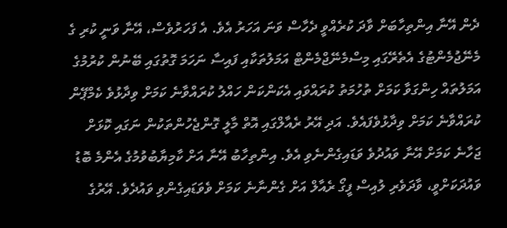ދެން އޭނާ އިންތިހާބަށް ވާދަ ކުރެއްވީ ދެހާސް ވަނަ އަހަރު އެވެ. އެ ފަހަރުވެސް، އޭނާ ވަނީ ކުރި ގެ މެނޭޖުމެންޓުގެ އެތެރޭގައި މިސްމެނޭޖްމެންޓް އަމަލުތަކާއި ފައިސާ ނަހަމަ ގޮތުގައި ބޭނުން ކުރުމުގެ އަމަލުތައް ހިންގަވާ ކަމަށް ތުހުމަތު ކުރައްވައި އެކަންކަން ހައްލު ކުރައްވާނެ ކަމަށް ވިދާޅުވެ ކެމްޕޭން ކުރައްވާނެ ކަމަށް ވިދާޅުވެފައެވެ. އަދި އޭރު ރެއާލްގައި އޮތް މާލީ ގޮންޖެހުންތަކުން ނަގައި ކޮޅަށް ޖަހާނެ ކަމަށް އޭނާ ވައުދުވެ ވަޑައިގެންނެވި އެވެ. އިންތިހާބު އޭނާ އަށް ކާމިޔާބުވުމުގެ އެންމެ ބޮޑު ވައުދަކަށްވީ، ވާދަވެރި ލުއިސް ފީގޯ ރެއާލް އަށް ގެންނާނެ ކަމަށް ވެވަޑައިގެންވި ވައުދެވެ. އޭރުގެ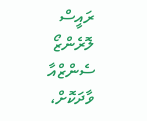ރައީސް ލޮރެންޒޯ ސެންޒްއާ ވާދަކޮށް،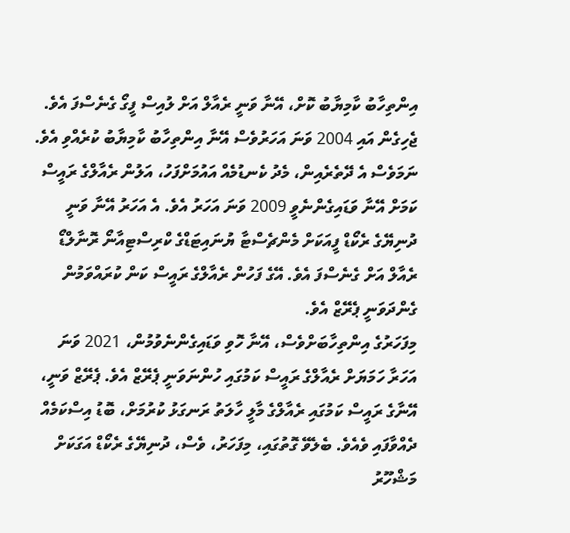އިންތިހާބު ކާމިޔާބު ކޮށް، އޭނާ ވަނީ ރެއާލް އަށް ލުއިސް ފީގޯ ގެނެސްފަ އެވެ.
ޖެހިގެން އައި 2004 ވަނަ އަހަރުވެސް އޭނާ އިންތިހާބު ކާމިޔާބު ކުރެއްވި އެވެ. ނަމަވެސް އެ ދޭތެރެއިން، މެދު ކެނޑުމެއް އައުމަށްފަހު، އަލުން ރެއާލްގެ ރައީސް ކަމަށް އޭނާ ވަޑައިގެންނެވީ 2009 ވަނަ އަހަރު އެވެ. އެ އަހަރު އޭނާ ވަނީ ދުނިޔޭގެ ރެކޯޑް ފީއަކަށް މެންޗެސްޓާ ޔުނައިޓަޑްގެ ކްރިސްޓިއާނޯ ރޮނާލްޑޯ ރެއާލް އަށް ގެނެސްފަ އެވެ. އޭގެ ފަހުން ރެއާލްގެ ރައީސް ކަން ކުރައްވަމުން ގެންދަވަނީ ޕެރޭޒް އެވެ.
މިފަހަރުގެ އިންތިހާބަށްވެސް، އޭނާ ހޮވި ވަޑައިގެންނެވުމުން، 2021 ވަނަ އަހަރާ ހަމަޔަށް ރެއާލްގެ ރައީސް ކަމުގައި ހުންނަވަނީ ޕެރޭޒް އެވެ. ޕެރޭޒް ވަނީ، އޭނާގެ ރައީސް ކަމުގައި ރެއާލްގެ މާލީ ހާލަތު ރަނގަޅު ކުރުމަށް، ބޮޑު އިސްކަމެއް ދެއްވާފައި ވެއެވެ. ބެލެވޭ ގޮތުގައި، މިފަހަރު، ވެސް، ދުނިޔޭގެ ރެކޯޑް އަގަކަށް މަޝްހޫރު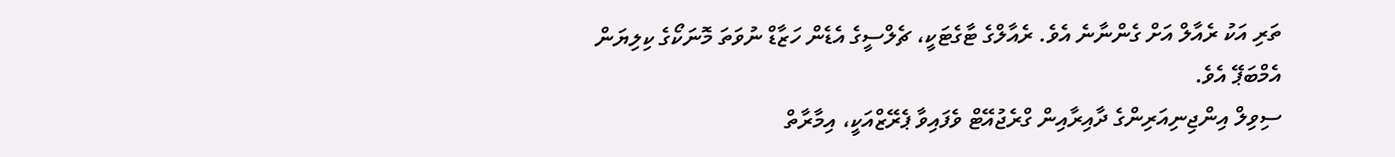ތަރި އަކު ރެއާލް އަށް ގެންނާނެ އެވެ. ރެއާލްގެ ޓާގެޓަކީ، ޗެލްސީގެ އެޑެން ހަޒާޑް ނުވަތަ މޮނަކޯގެ ކިލިޔަން އެމްބަޕޭ އެވެ.
ސިވިލް އިންޖިނިއަރިންގެ ދާއިރާއިން ގްރެޖުއޭޓް ވެފައިވާ ޕެރޭޒްއަކީ، އިމާރާތް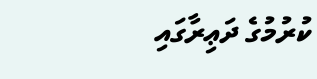ކުރުމުގެ ދަޢިރާގައި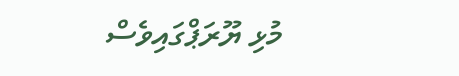މުޅި ޔޫރަޕްގައިވެސް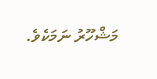މަޝްހޫރު ނަމަކެވެ.